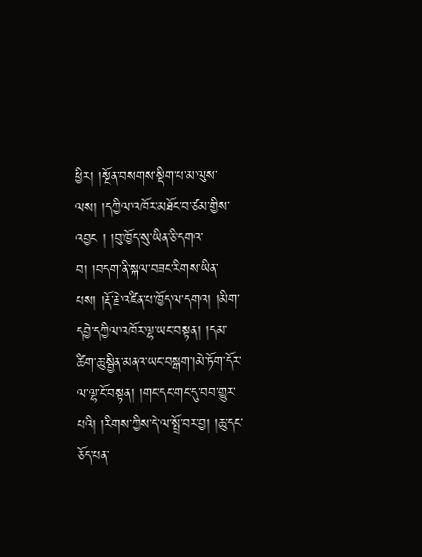ཕྱིར། །སྔོན་བསགས་སྡིག་པ་མ་ལུས་ལས། །དཀྱིལ་འཁོར་མཐོང་བ་ཙམ་གྱིས་འབྱང ། །བུ་ཁྱོད་སུ་ཡིན་ཅི་དགའ་བ། །བདག་ནི་སྐལ་བཟང་རིགས་ཡིན་པས། །རྡོ་རྗེ་འཛིན་པ་ཁྱོད་ལ་དགའ། །མིག་དབྱེ་དཀྱིལ་འཁོར་ལྷ་ཡང་བསྟན། །དམ་ཚིག་ཆུ་སྦྱིན་མནའ་ཡང་བསྒག་།མེ་ཏོག་དོར་ལ་ལྷ་ངོ་བསྟན། །གང་དང་གང་དུ་བབ་གྱུར་པའི། །རིགས་ཀྱིས་དེ་ལ་སྤྲོ་བར་བྱ། །ཆུ་དང་ཅོད་པན་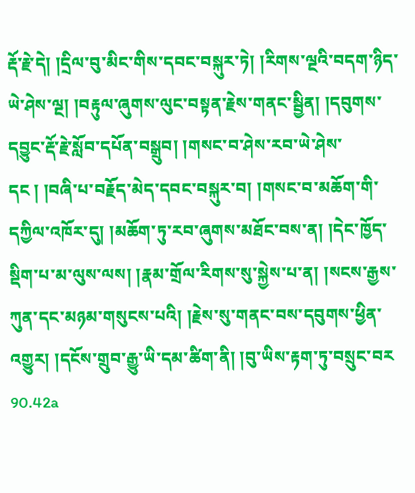རྡོ་རྗེ་དེ། །དྲིལ་བུ་མིང་གིས་དབང་བསྐུར་ཏེ། །རིགས་ལྔའི་བདག་ཉིད་ཡེ་ཤེས་ལྔ། །བརྟུལ་ཞུགས་ལུང་བསྟན་རྗེས་གནང་སྦྱིན། །དབུགས་དབྱུང་རྡོ་རྗེ་སློབ་དཔོན་བསྒྲུབ། །གསང་བ་ཤེས་རབ་ཡེ་ཤེས་དང ། །བཞི་པ་བརྗོད་མེད་དབང་བསྐུར་བ། །གསང་བ་མཆོག་གི་དཀྱིལ་འཁོར་དུ། །མཆོག་ཏུ་རབ་ཞུགས་མཐོང་བས་ན། །དེང་ཁྱོད་སྡིག་པ་མ་ལུས་ལས། །རྣམ་གྲོལ་རིགས་སུ་སྐྱེས་པ་ན། །སངས་རྒྱས་ཀུན་དང་མཉམ་གསུངས་པའི། །རྗེས་སུ་གནང་བས་དབུགས་ཕྱིན་འགྱུར། །དངོས་གྲུབ་རྒྱུ་ཡི་དམ་ཚིག་ནི། །བུ་ཡིས་རྟག་ཏུ་བསྲུང་བར 90.42a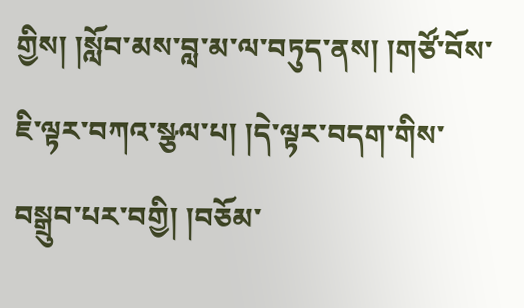གྱིས། །སློབ་མས་བླ་མ་ལ་བཏུད་ནས། །གཙོ་བོས་ཇི་ལྟར་བཀའ་སྩལ་པ། །དེ་ལྟར་བདག་གིས་བསྒྲུབ་པར་བགྱི། །བཅོམ་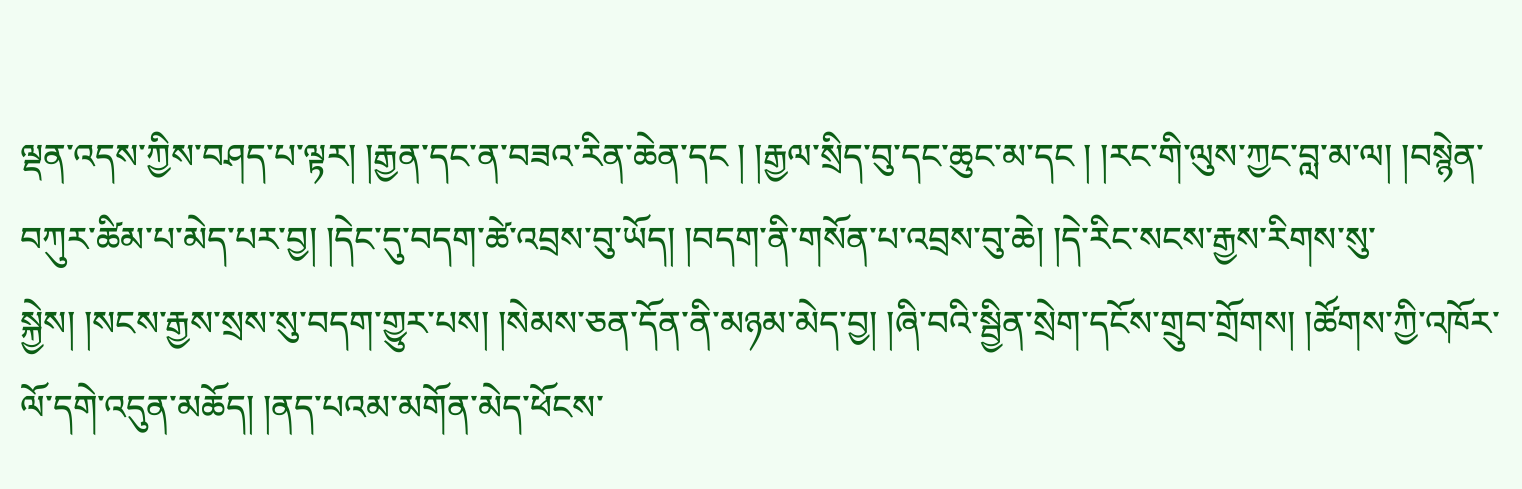ལྡན་འདས་ཀྱིས་བཤད་པ་ལྟར། །རྒྱན་དང་ན་བཟའ་རིན་ཆེན་དང ། །རྒྱལ་སྲིད་བུ་དང་ཆུང་མ་དང ། །རང་གི་ལུས་ཀྱང་བླ་མ་ལ། །བསྙེན་བཀུར་ཚིམ་པ་མེད་པར་བྱ། །དེང་དུ་བདག་ཚེ་འབྲས་བུ་ཡོད། །བདག་ནི་གསོན་པ་འབྲས་བུ་ཆེ། །དེ་རིང་སངས་རྒྱས་རིགས་སུ་སྐྱེས། །སངས་རྒྱས་སྲས་སུ་བདག་གྱུར་པས། །སེམས་ཅན་དོན་ནི་མཉམ་མེད་བྱ། །ཞི་བའི་སྦྱིན་སྲེག་དངོས་གྲུབ་གྲོགས། །ཚོགས་ཀྱི་འཁོར་ལོ་དགེ་འདུན་མཆོད། །ནད་པའམ་མགོན་མེད་ཕོངས་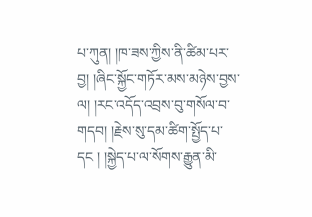པ་ཀུན། །ཁ་ཟས་ཀྱིས་ནི་ཚིམ་པར་བྱ། །ཞིང་སྐྱོང་གཏོར་མས་མཉེས་བྱས་ལ། །རང་འདོད་འབྲས་བུ་གསོལ་བ་གདབ། །རྗེས་སུ་དམ་ཚིག་སྤྱོད་པ་དང ། །སྐྱེད་པ་ལ་སོགས་རྒྱུན་མི་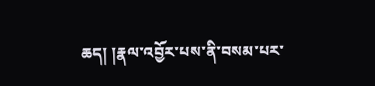ཆད། །རྣལ་འབྱོར་པས་ནི་བསམ་པར་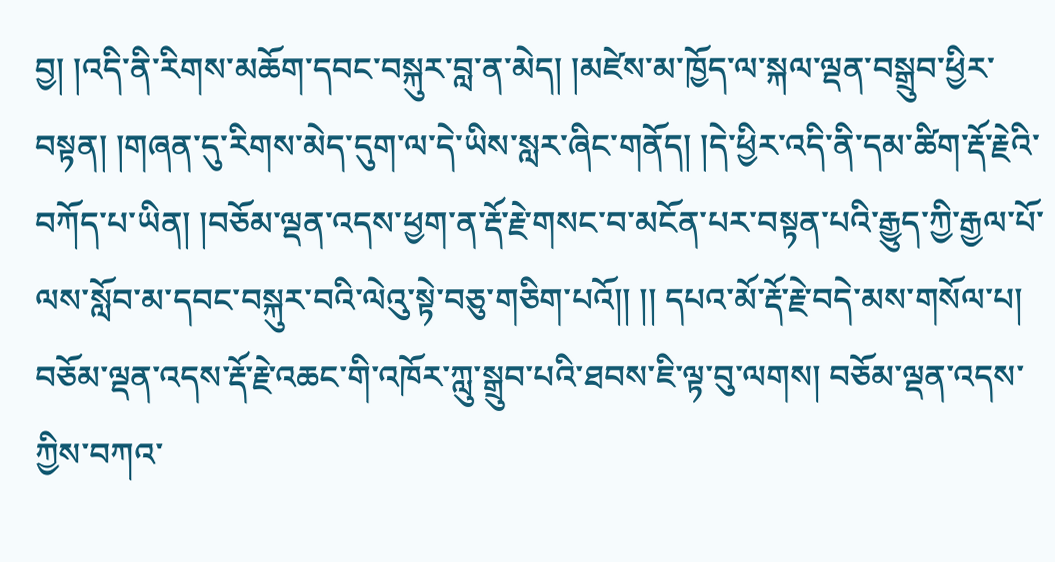བྱ། །འདི་ནི་རིགས་མཆོག་དབང་བསྐུར་བླ་ན་མེད། །མཛེས་མ་ཁྱོད་ལ་སྐལ་ལྡན་བསྒྲུབ་ཕྱིར་བསྟན། །གཞན་དུ་རིགས་མེད་དུག་ལ་དེ་ཡིས་སླར་ཞིང་གནོད། །དེ་ཕྱིར་འདི་ནི་དམ་ཚིག་རྡོ་རྗེའི་བཀོད་པ་ཡིན། །བཅོམ་ལྡན་འདས་ཕྱག་ན་རྡོ་རྗེ་གསང་བ་མངོན་པར་བསྟན་པའི་རྒྱུད་ཀྱི་རྒྱལ་པོ་ལས་སློབ་མ་དབང་བསྐུར་བའི་ལེའུ་སྟེ་བཅུ་གཅིག་པའོ།། །། དཔའ་མོ་རྡོ་རྗེ་བདེ་མས་གསོལ་པ། བཅོམ་ལྡན་འདས་རྡོ་རྗེ་འཆང་གི་འཁོར་ཀླུ་སྒྲུབ་པའི་ཐབས་ཇི་ལྟ་བུ་ལགས། བཅོམ་ལྡན་འདས་ཀྱིས་བཀའ་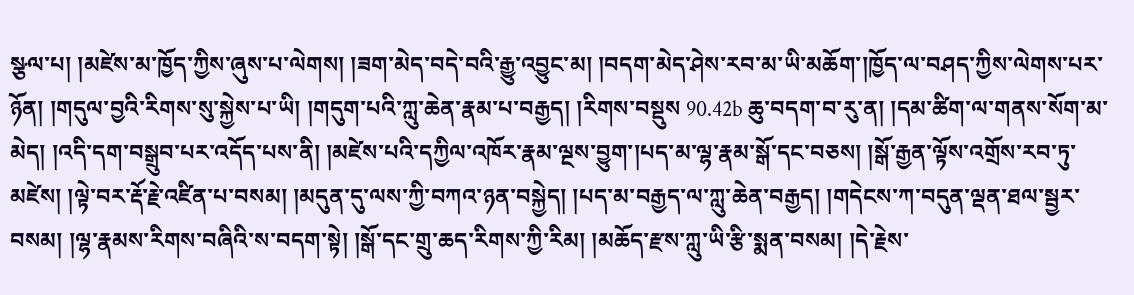སྩལ་པ། །མཛེས་མ་ཁྱོད་ཀྱིས་ཞུས་པ་ལེགས། །ཟག་མེད་བདེ་བའི་རྒྱུ་འབྱུང་མ། །བདག་མེད་ཤེས་རབ་མ་ཡི་མཆོག་།ཁྱོད་ལ་བཤད་ཀྱིས་ལེགས་པར་ཉོན། །གདུལ་བྱའི་རིགས་སུ་སྐྱེས་པ་ཡི། །གདུག་པའི་ཀླུ་ཆེན་རྣམ་པ་བརྒྱད། །རིགས་བསྡུས 90.42b ཆུ་བདག་བ་རུ་ན། །དམ་ཚིག་ལ་གནས་སོག་མ་མེད། །འདི་དག་བསྒྲུབ་པར་འདོད་པས་ནི། །མཛེས་པའི་དཀྱིལ་འཁོར་རྣམ་ལྔས་བྱུག་།པད་མ་ལྷ་རྣམ་སྒོ་དང་བཅས། །སྒོ་རྒྱན་ལྟོས་འགྲོས་རབ་ཏུ་མཛེས། །ལྟེ་བར་རྡོ་རྗེ་འཛིན་པ་བསམ། །མདུན་དུ་ལས་ཀྱི་བཀའ་ཉན་བསྐྱེད། །པད་མ་བརྒྱད་ལ་ཀླུ་ཆེན་བརྒྱད། །གདེངས་ཀ་བདུན་ལྡན་ཐལ་སྦྱར་བསམ། །ལྷ་རྣམས་རིགས་བཞིའི་ས་བདག་སྟེ། །སྒོ་དང་གྲུ་ཆད་རིགས་ཀྱི་རིམ། །མཆོད་རྫས་ཀླུ་ཡི་རྩི་སྨན་བསམ། །དེ་རྗེས་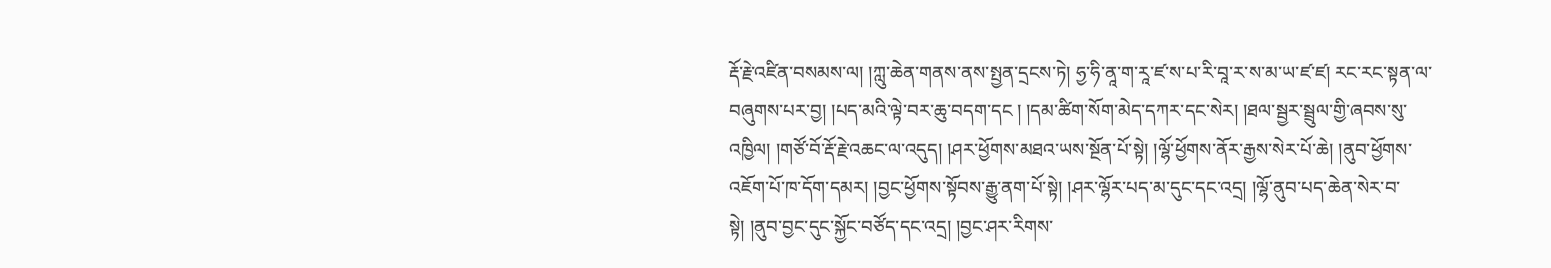རྡོ་རྗེ་འཛིན་བསམས་ལ། །ཀླུ་ཆེན་གནས་ནས་སྤྱན་དྲངས་ཏེ། ཧྱ་ཧི་ནཱ་ག་རཱ་ཛ་ས་པ་རི་བཱ་ར་ས་མ་ཡ་ཛ་ཛ། རང་རང་སྟན་ལ་བཞུགས་པར་བྱ། །པད་མའི་ལྟེ་བར་ཆུ་བདག་དང ། །དམ་ཚིག་སོག་མེད་དཀར་དང་སེར། །ཐལ་སྦྱར་སྦྲུལ་གྱི་ཞབས་སུ་འཁྱིལ། །གཙོ་བོ་རྡོ་རྗེ་འཆང་ལ་འདུད། །ཤར་ཕྱོགས་མཐའ་ཡས་སྔོན་པོ་སྟེ། །ལྷོ་ཕྱོགས་ནོར་རྒྱས་སེར་པོ་ཆེ། །ནུབ་ཕྱོགས་འཇོག་པོ་ཁ་དོག་དམར། །བྱང་ཕྱོགས་སྟོབས་རྒྱུ་ནག་པོ་སྟེ། །ཤར་ལྷོར་པད་མ་དུང་དང་འདྲ། །ལྷོ་ནུབ་པད་ཆེན་སེར་བ་སྟེ། །ནུབ་བྱང་དུང་སྐྱོང་བཙོད་དང་འདྲ། །བྱང་ཤར་རིགས་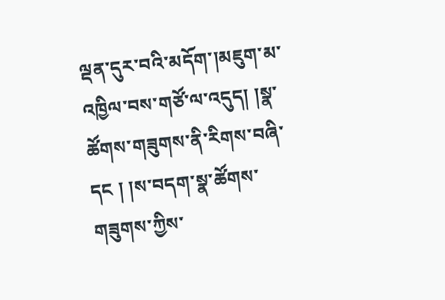ལྡན་དུར་བའི་མདོག་།མཇུག་མ་འཁྱིལ་བས་གཙོ་ལ་འདུད། །སྣ་ཚོགས་གཟུགས་ནི་རིགས་བཞི་དང ། །ས་བདག་སྣ་ཚོགས་གཟུགས་ཀྱིས་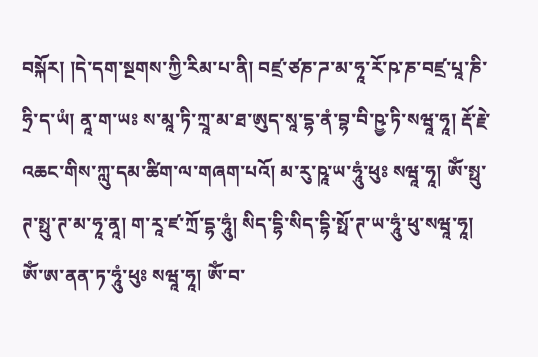བསྐོར། །དེ་དག་སྔགས་ཀྱི་རིམ་པ་ནི། བཛྲ་ཙཎ་ཌ་མ་ཧཱ་རོ་ཥ་ཎ་བཛྲ་པཱ་ཎི་ཧྲི་ད་ཡཾ། ནཱ་ག་ཡཿ ས་མཱ་ཏི་ཀྲཱ་མ་ཐ་ཨུད་སཱ་དྷ་ནཾ་བྷ་བི་ཥྱ་ཏི་སཝཱ་ཧཱ། རྡོ་རྗེ་འཆང་གིས་ཀླུ་དམ་ཚིག་ལ་གཞག་པའོ། མ་རུ་ཥཱ་ཡ་ཧཱུཾ་ཕུཿ སཝཱ་ཧཱ། ཨོཾ་སྥུ་ཊ་སྥུ་ཊ་མ་ཧཱ་ནཱ། ག་རཱ་ཛ་ཀྲོ་དྷ་ཧཱུཾ། སིད་དྷི་སིད་དྷི་སྥོ་ཊ་ཡ་ཧཱུཾ་ཕུ་སཝཱ་ཧཱ། ཨོཾ་ཨ་ནན་ཏ་ཧཱུཾ་ཕུཿ སཝཱ་ཧཱ། ཨོཾ་བ་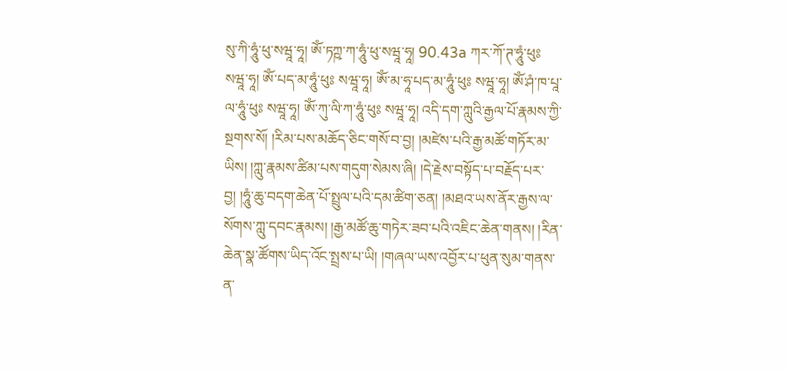སུ་ཀི་ཧཱུཾ་ཕུ་སཝཱ་ཧཱ། ཨོཾ་ཏཀྵ་ཀ་ཧཱུཾ་ཕུ་སཝཱ་ཧཱ། 90.43a ཀར་ཀོ་ཊ་ཧཱུཾ་ཕུཿ སཝཱ་ཧཱ། ཨོཾ་པད་མ་ཧཱུཾ་ཕུཿ སཝཱ་ཧཱ། ཨོཾ་མ་ཧཱ་པད་མ་ཧཱུཾ་ཕུཿ སཝཱ་ཧཱ། ཨོཾ་ཤཾ་ཁ་པཱ་ལ་ཧཱུཾ་ཕུཿ སཝཱ་ཧཱ། ཨོཾ་ཀུ་ལི་ཀ་ཧཱུཾ་ཕུཿ སཝཱ་ཧཱ། འདི་དག་ཀླུའི་རྒྱལ་པོ་རྣམས་ཀྱི་སྔགས་སོ། །རིམ་པས་མཆོད་ཅིང་གསོ་བ་བྱ། །མཛེས་པའི་རྒྱ་མཚོ་གཏོར་མ་ཡིས། །ཀླུ་རྣམས་ཚིམ་པས་གདུག་སེམས་ཞི། །དེ་རྗེས་བསྟོད་པ་བརྗོད་པར་བྱ། །ཧཱུཾ་ཆུ་བདག་ཆེན་པོ་སྤྲུལ་པའི་དམ་ཚིག་ཅན། །མཐའ་ཡས་ནོར་རྒྱས་ལ་སོགས་ཀླུ་དབང་རྣམས། །རྒྱ་མཚོ་ཆུ་གཏེར་ཟབ་པའི་འཇིང་ཆེན་གནས། །རིན་ཆེན་སྣ་ཚོགས་ཡིད་འོང་སྤྲས་པ་ཡི། །གཞལ་ཡས་འབྱོར་པ་ཕུན་སུམ་གནས་ན་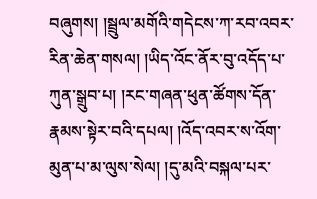བཞུགས། །སྦྲུལ་མགོའི་གདེངས་ཀ་རབ་འབར་རིན་ཆེན་གསལ། །ཡིད་འོང་ནོར་བུ་འདོད་པ་ཀུན་སྒྲུབ་པ། །རང་གཞན་ཕུན་ཚོགས་དོན་རྣམས་སྟེར་བའི་དཔལ། །འོད་འབར་ས་འོག་མུན་པ་མ་ལུས་སེལ། །དུ་མའི་བསྐལ་པར་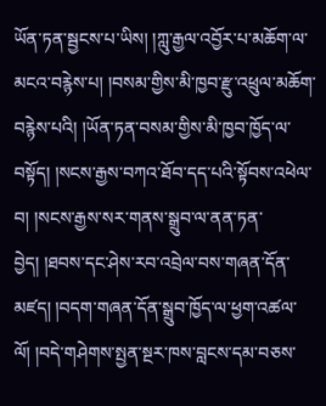ཡོན་ཏན་སྦྱངས་པ་ཡིས། །ཀླུ་རྒྱལ་འབྱོར་པ་མཆོག་ལ་མངའ་བརྙེས་པ། །བསམ་གྱིས་མི་ཁྱབ་རྫུ་འཕྲུལ་མཆོག་བརྙེས་པའི། །ཡོན་ཏན་བསམ་གྱིས་མི་ཁྱབ་ཁྱོད་ལ་བསྟོད། །སངས་རྒྱས་བཀའ་ཐོབ་དད་པའི་སྟོབས་འཕེལ་བ། །སངས་རྒྱས་སར་གནས་སྒྲུབ་ལ་ནན་ཏན་བྱེད། །ཐབས་དང་ཤེས་རབ་འབྲེལ་བས་གཞན་དོན་མཛད། །བདག་གཞན་དོན་སྒྲུབ་ཁྱོད་ལ་ཕྱག་འཚལ་ལོ། །བདེ་གཤེགས་སྤྱན་སྔར་ཁས་བླངས་དམ་བཅས་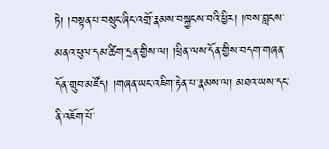ཏེ། །བསྟན་པ་བསྲུང་ཞིང་འགྲོ་རྣམས་བསྐྱངས་བའི་ཕྱིར། །ཁས་བླངས་མནའ་ཕུལ་དམ་ཚིག་དྲན་གྱིས་ལ། །ཕྲིན་ལས་དོན་གྱིས་བདག་གཞན་དོན་གྲུབ་མཛོད། །གཞན་ཡང་འཇིག་རྟེན་པ་རྣམས་ལ། མཐའ་ཡས་དང་ནི་འཇོག་པོ་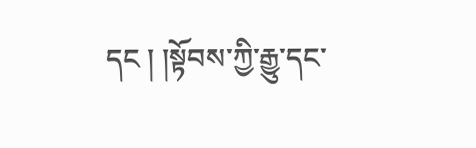དང ། །སྟོབས་ཀྱི་རྒྱུ་དང་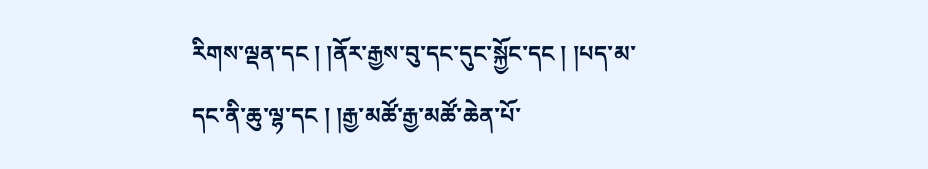རིགས་ལྡན་དང ། །ནོར་རྒྱས་བུ་དང་དུང་སྐྱོང་དང ། །པད་མ་དང་ནི་ཆུ་ལྷ་དང ། །རྒྱ་མཚོ་རྒྱ་མཚོ་ཆེན་པོ་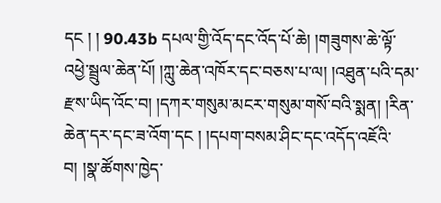དང ། ། 90.43b དཔལ་གྱི་འོད་དང་འོད་པོ་ཆེ། །གཟུགས་ཆེ་ལྟོ་འཕྱེ་སྦྲུལ་ཆེན་པོ། །ཀླུ་ཆེན་འཁོར་དང་བཅས་པ་ལ། །འཐུན་པའི་དམ་རྫས་ཡིད་འོང་བ། །དཀར་གསུམ་མངར་གསུམ་གསོ་བའི་སྨན། །རིན་ཆེན་དར་དང་ཟ་འོག་དང ། །དཔག་བསམ་ཤིང་དང་འདོད་འཇོའི་བ། །སྣ་ཚོགས་ཁྱེད་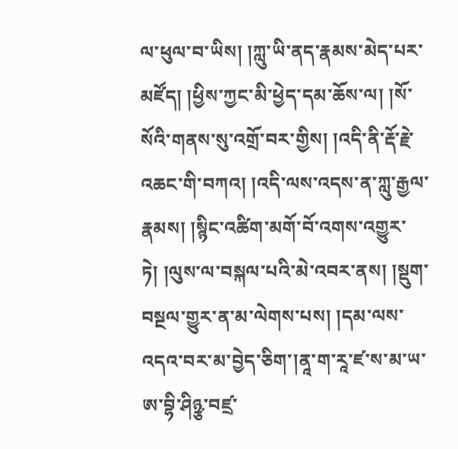ལ་ཕུལ་བ་ཡིས། །ཀླུ་ཡི་ནད་རྣམས་མེད་པར་མཛོད། །ཕྱིས་ཀྱང་མི་ཕྱེད་དམ་ཆོས་ལ། །སོ་སོའི་གནས་སུ་འགྲོ་བར་གྱིས། །འདི་ནི་རྡོ་རྗེ་འཆང་གི་བཀའ། །འདི་ལས་འདས་ན་ཀླུ་རྒྱལ་རྣམས། །སྙིང་འཚིག་མགོ་བོ་འགས་འགྱུར་ཏེ། །ལུས་ལ་བསྐལ་པའི་མེ་འབར་ནས། །སྡུག་བསྔལ་གྱུར་ན་མ་ལེགས་པས། །དམ་ལས་འདའ་བར་མ་བྱེད་ཅིག་།ནཱ་ག་རཱ་ཛ་ས་མ་ཡ་ཨ་བྷི་ཤིཉྩ་བཛྲ་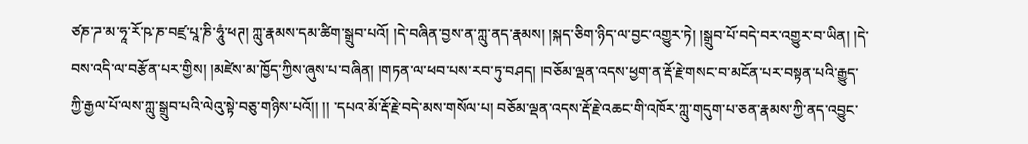ཙཎ་ཌ་མ་ཧཱ་རོ་ཥ་ཎ་བཛྲ་པཱ་ཎི་ཧཱུཾ་ཕཊ། ཀླུ་རྣམས་དམ་ཚིག་སྒྲུབ་པའོ། །དེ་བཞིན་བྱས་ན་ཀླུ་ནད་རྣམས། །སྐད་ཅིག་ཉིད་ལ་བྱང་འགྱུར་ཏེ། །སྒྲུབ་པོ་བདེ་བར་འགྱུར་བ་ཡིན། །དེ་བས་འདི་ལ་བརྩོན་པར་གྱིས། །མཛེས་མ་ཁྱོད་ཀྱིས་ཞུས་པ་བཞིན། །གཏན་ལ་ཕབ་པས་རབ་ཏུ་བཤད། །བཅོམ་ལྡན་འདས་ཕྱག་ན་རྡོ་རྗེ་གསང་བ་མངོན་པར་བསྟན་པའི་རྒྱུད་ཀྱི་རྒྱལ་པོ་ལས་ཀླུ་སྒྲུབ་པའི་ལེའུ་སྟེ་བཅུ་གཉིས་པའོ།། །། ་དཔའ་མོ་རྡོ་རྗེ་བདེ་མས་གསོལ་པ། བཅོམ་ལྡན་འདས་རྡོ་རྗེ་འཆང་གི་འཁོར་ཀླུ་གདུག་པ་ཅན་རྣམས་ཀྱི་ནད་འབྱུང་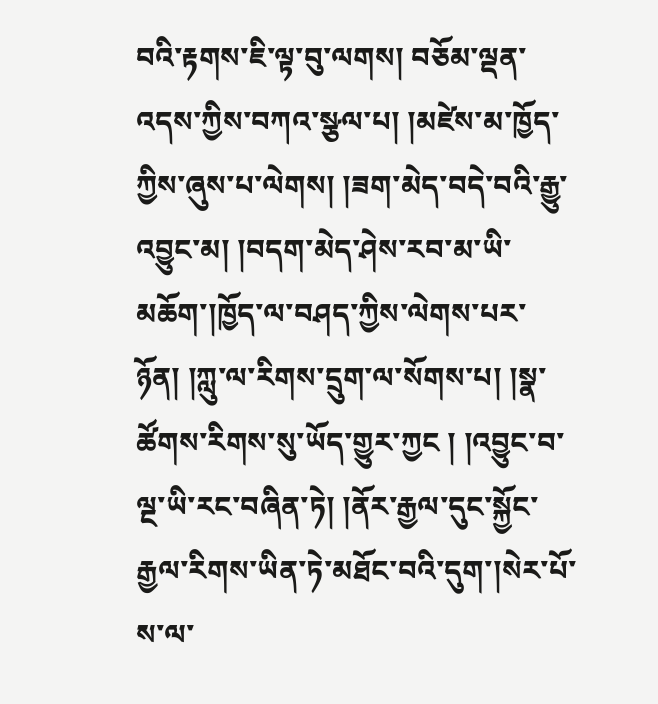བའི་རྟགས་ཇི་ལྟ་བུ་ལགས། བཅོམ་ལྡན་འདས་ཀྱིས་བཀའ་སྩལ་པ། །མཛེས་མ་ཁྱོད་ཀྱིས་ཞུས་པ་ལེགས། །ཟག་མེད་བདེ་བའི་རྒྱུ་འབྱུང་མ། །བདག་མེད་ཤེས་རབ་མ་ཡི་མཆོག་།ཁྱོད་ལ་བཤད་ཀྱིས་ལེགས་པར་ཉོན། །ཀླུ་ལ་རིགས་དྲུག་ལ་སོགས་པ། །སྣ་ཚོགས་རིགས་སུ་ཡོད་གྱུར་ཀྱང ། །འབྱུང་བ་ལྔ་ཡི་རང་བཞིན་ཏེ། །ནོར་རྒྱལ་དུང་སྐྱོང་རྒྱལ་རིགས་ཡིན་ཏེ་མཐོང་བའི་དུག་།སེར་པོ་ས་ལ་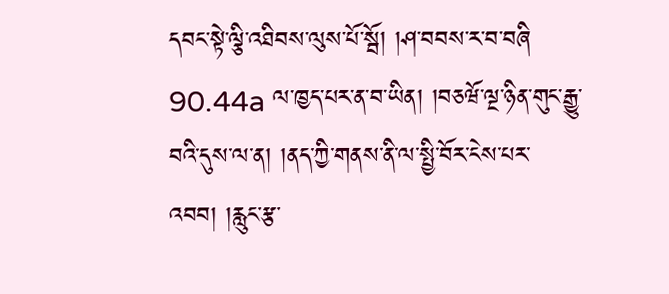དབང་སྟེ་ལྕི་འཐིབས་ལུས་པོ་སྦོ། །ཤ་བབས་ར་བ་བཞི 90.44a ལ་ཁྱད་པར་ན་བ་ཡིན། །བཅཝོ་ལྔ་ཉིན་གུང་རྒྱུ་བའི་དུས་ལ་ན། །ནད་ཀྱི་གནས་ནི་ལ་སྤྱི་བོར་ངེས་པར་འབབ། །རླུང་རྩ་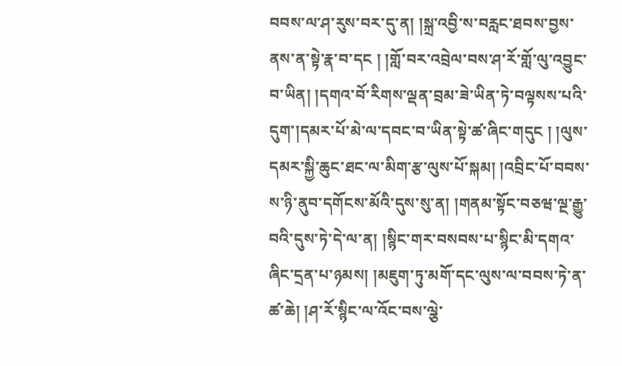བབས་ལ་ཤ་རུས་བར་དུ་ན། །སྐྲ་འབྱི་ས་བརླང་ཐབས་བྱས་ནས་ན་སྟེ་རྣ་བ་དང ། །གློ་བར་འབྲེལ་བས་ཤ་རོ་གློ་ལུ་འབྱུང་བ་ཡིན། །དགའ་བོ་རིགས་ལྡན་བྲམ་ཟེ་ཡིན་ཏེ་བལྟསས་པའི་དུག་།དམར་པོ་མེ་ལ་དབང་བ་ཡིན་སྟེ་ཚ་ཞིང་གདུང ། །ལུས་དམར་སྐྱི་ཆུང་ཐང་ལ་མིག་རྩ་ལུས་པོ་སྐམ། །འབྲིང་པོ་བབས་ས་ཉི་ནུབ་དགོངས་མོའི་དུས་སུ་ན། །གནམ་སྟོང་བཅཝ་ལྔ་རྒྱུ་བའི་དུས་ཏེ་དེ་ལ་ན། །སྙིང་གར་བསབས་པ་སྙིང་མི་དགའ་ཞིང་དྲན་པ་ཉམས། །མཇུག་ཏུ་མགོ་དང་ལུས་ལ་བབས་ཏེ་ན་ཚ་ཆེ། །ཤ་རོ་སྙིང་ལ་འོང་བས་ལྕེ་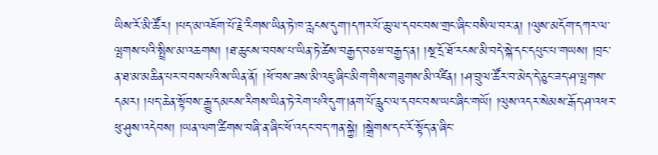ཡིས་རོ་མི་ཚོར། །པད་མ་འཇོག་པོ་རྗེ་རིགས་ཡིན་ཏེ་ཁ་རླངས་དུག་།དཀར་པོ་ཆུ་ལ་དབང་བས་གྲང་ཞིང་བསིལ་བར་ན། །ལུས་མདོག་དཀར་ལ་ལྤགས་པའི་སྤྲིས་མ་འཆགས། །ཐ་ཆུངས་བབས་པ་ཡིན་ཏེ་ཚེས་བརྒྱད་བཅཝ་བརྒྱད་ན། །སྔ་དྲོ་ཐོ་རངས་མི་བདེ་སྐེ་དང་དཔུང་པ་གཡས། །བྲང་ན་ཐ་མ་མཆིན་པར་བབས་པའི་ས་ཡིན་ནོ། །ཕོ་བས་ཟས་མི་འཇུ་ཞིང་མིག་གིས་གཟུགས་མི་འཛིན། །ཤ་བྲུལ་ཚོར་བ་མེད་དེ་ཅུང་ཟད་ཤ་ལྤགས་དམར། །པད་ཆེན་སྟོབས་རྒྱུ་དམངས་རིགས་ཡིན་ཏེ་རེག་པའི་དུག་།ནག་པོ་རླུང་ལ་དབང་བས་ཡང་ཞིང་གཡོ། །ལུས་འདར་སེམས་རྒོད་ཤ་འཕར་ཕུ་ཤུས་འདེབས། །ཡན་ལག་ཚིགས་བཞི་ན་ཞིང་ཕོ་འདང་བད་ཀན་སྐྱེ། །སྒྲེགས་དང་རོ་སྟོད་ན་ཞིང་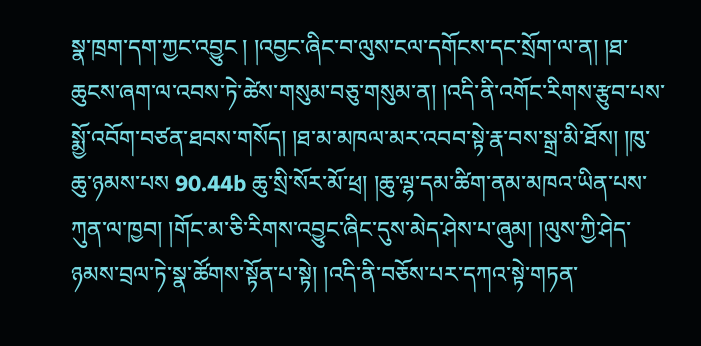སྣ་ཁྲག་དག་ཀྱང་འབྱུང ། །འབྱང་ཞིང་བ་ལུས་ངལ་དགོངས་དང་སྲོག་ལ་ན། །ཐ་ཆུངས་ཞག་ལ་འབས་ཏེ་ཚེས་གསུམ་བཅུ་གསུམ་ན། །འདི་ནི་འགོང་རིགས་རྩུབ་པས་སྨྱོ་འབོག་བཙན་ཐབས་གསོད། །ཐ་མ་མཁལ་མར་འབབ་སྟེ་རྣ་བས་སྒྲ་མི་ཐོས། །ཁུ་ཆུ་ཉམས་པས 90.44b ཆུ་སྲི་སོར་མོ་ཕྲ། །ཆུ་ལྷ་དམ་ཚིག་ནམ་མཁའ་ཡིན་པས་ཀུན་ལ་ཁྱབ། །གོང་མ་ཅི་རིགས་འབྱུང་ཞིང་དུས་མེད་ཤེས་པ་ཞུམ། །ལུས་ཀྱི་ཤེད་ཉམས་བྲལ་ཏེ་སྣ་ཚོགས་སྟོན་པ་སྟེ། །འདི་ནི་བཅོས་པར་དཀའ་སྟེ་གཏན་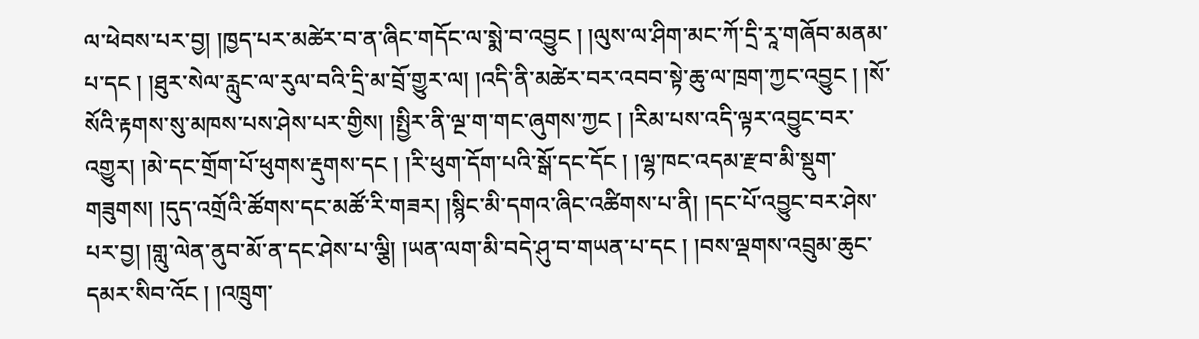ལ་ཕེབས་པར་བྱ། །ཁྱད་པར་མཚེར་བ་ན་ཞིང་གདོང་ལ་སྨེ་བ་འབྱུང ། །ལུས་ལ་ཤིག་མང་ཀོ་དྲི་རཱ་གཞོབ་མནམ་པ་དང ། །ཐུར་སེལ་རླུང་ལ་རུལ་བའི་དྲི་མ་བྲོ་གྱུར་ལ། །འདི་ནི་མཚེར་བར་འབབ་སྟེ་ཆུ་ལ་ཁྲག་ཀྱང་འབྱུང ། །སོ་སོའི་རྟགས་སུ་མཁས་པས་ཤེས་པར་གྱིས། །སྤྱིར་ནི་ལྔ་ག་གང་ཞུགས་ཀྱང ། །རིམ་པས་འདི་ལྟར་འབྱུང་བར་འགྱུར། །མེ་དང་གྲོག་པོ་ཕུགས་རྡུགས་དང ། །རི་ཕུག་དོག་པའི་སྒོ་དང་དོང ། །ལྷ་ཁང་འདམ་རྫབ་མི་སྡུག་གཟུགས། །དུད་འགྲོའི་ཚོགས་དང་མཚོ་རི་གཟར། །སྙིང་མི་དགའ་ཞིང་འཚིགས་པ་ནི། །དང་པོ་འབྱུང་བར་ཤེས་པར་བྱ། །གླུ་ལེན་ནུབ་མོ་ན་དང་ཤེས་པ་ལྕི། །ཡན་ལག་མི་བདེ་ཤུ་བ་གཡན་པ་དང ། །བས་ལྡགས་འབྲུམ་ཆུང་དམར་སིབ་འོང ། །འཁྲུག་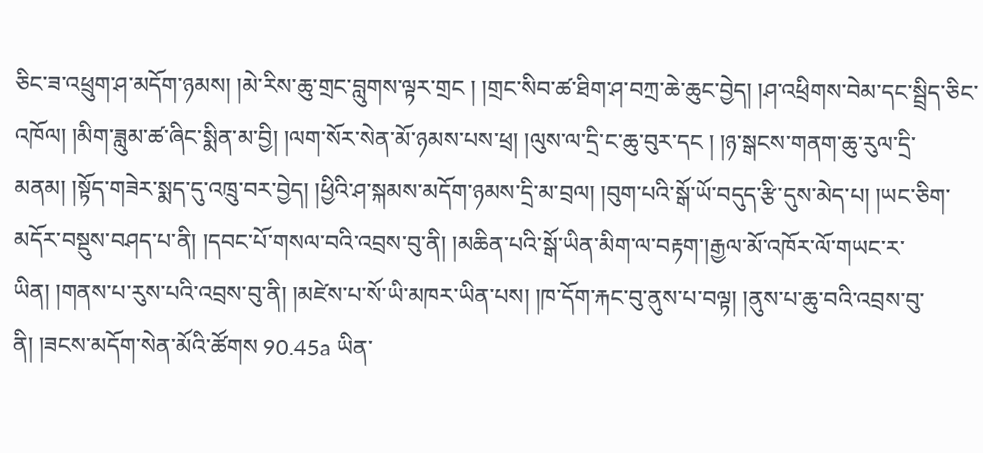ཅིང་ཟ་འཕྲུག་ཤ་མདོག་ཉམས། །མེ་རིས་ཆུ་གྲང་བླུགས་ལྟར་གྲང ། །གྲང་སིབ་ཚ་ཐིག་ཤ་བཀྲ་ཆེ་ཆུང་བྱེད། །ཤ་འཕྲིགས་བེམ་དང་སྦྲིད་ཅིང་འཁོལ། །མིག་ཟླུམ་ཚ་ཞིང་སྨིན་མ་བྱི། །ལག་སོར་སེན་མོ་ཉམས་པས་ཕྲ། །ལུས་ལ་དྲི་ང་ཆུ་བུར་དང ། །ཉ་སྒངས་གནག་ཆུ་རུལ་དྲི་མནམ། །སྟོད་གཟེར་སྨད་དུ་འཁྲུ་བར་བྱེད། །ཕྱིའི་ཤ་སྐམས་མདོག་ཉམས་དྲི་མ་བྲལ། །བུག་པའི་སྒོ་ཡོ་བདུད་རྩི་དུས་མེད་པ། །ཡང་ཅིག་མདོར་བསྡུས་བཤད་པ་ནི། །དབང་པོ་གསལ་བའི་འབྲས་བུ་ནི། །མཆིན་པའི་སྒོ་ཡིན་མིག་ལ་བརྟག་།རྒྱལ་མོ་འཁོར་ལོ་གཡང་ར་ཡིན། །གནས་པ་རུས་པའི་འབྲས་བུ་ནི། །མཛེས་པ་སོ་ཡི་མཁར་ཡིན་པས། །ཁ་དོག་རྐང་བུ་ནུས་པ་བལྟ། །ནུས་པ་ཆུ་བའི་འབྲས་བུ་ནི། །ཟངས་མདོག་སེན་མོའི་ཚོགས 90.45a ཡིན་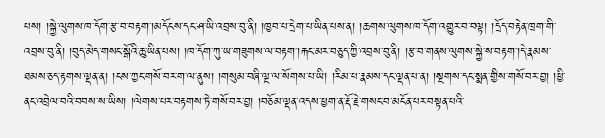པས། །སྐྱེ་ལུགས་ཁ་དོག་རྩ་བ་བརྟག་།མདོངས་དང་ཤ་ཡི་འབྲས་བུ་ནི། །ཁྱབ་པ་དྲེག་པ་ཡིན་པས་ན། །ཆགས་ལུགས་ཁ་དོག་འགྱུར་བ་བལྟ། །དྲོད་བརྟེན་ཁྲག་གི་འབྲས་བུ་ནི། །བུད་མེད་གསང་སྒོའི་ཆུ་ཡིན་པས། །ཁ་དོག་ཀུ་ཡ་གཟུགས་ལ་བརྟག་།རྐང་མར་བཅུད་ཀྱི་འབྲས་བུ་ནི། །རྩ་བ་གནས་ལུགས་སྐྱེ་ས་བརྟག་།དེ་རྣམས་ཐམས་ཅད་རྟགས་ལྡན་ན། །ངས་ཀྱང་གསོ་བར་ག་ལ་ནུས། །གསུམ་བཞི་ལྔ་ལ་སོགས་པ་ཡི། །རིམ་པ་རྣམས་དང་ལྡན་པ་ན། །སྔགས་དང་སྨན་གྱིས་གསོ་བར་བྱ། །ཕྱི་ནང་འབྲེལ་བའི་བབས་ས་ཡིས། །ལེགས་པར་བརྟགས་ཏེ་གསོ་བར་བྱ། །བཅོམ་ལྡན་འདས་ཕྱག་ན་རྡོ་རྗེ་གསང་བ་མངོན་པར་བསྟན་པའི་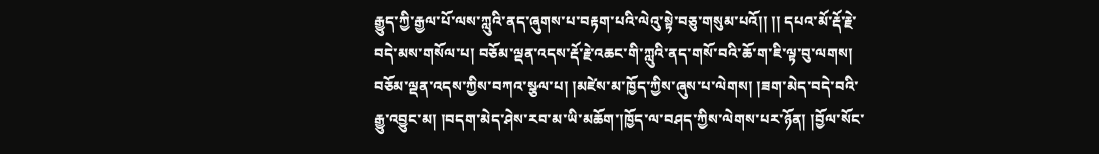རྒྱུད་ཀྱི་རྒྱལ་པོ་ལས་ཀླུའི་ནད་ཞུགས་པ་བརྟག་པའི་ལེའུ་སྟེ་བཅུ་གསུམ་པའོ།། །། དཔའ་མོ་རྡོ་རྗེ་བདེ་མས་གསོལ་པ། བཅོམ་ལྡན་འདས་རྡོ་རྗེ་འཆང་གི་ཀླུའི་ནད་གསོ་བའི་ཆོ་ག་ཇི་ལྟ་བུ་ལགས། བཅོམ་ལྡན་འདས་ཀྱིས་བཀའ་སྩལ་པ། །མཛེས་མ་ཁྱོད་ཀྱིས་ཞུས་པ་ལེགས། །ཟག་མེད་བདེ་བའི་རྒྱུ་འབྱུང་མ། །བདག་མེད་ཤེས་རབ་མ་ཡི་མཆོག་།ཁྱོད་ལ་བཤད་ཀྱིས་ལེགས་པར་ཉོན། །བྱོལ་སོང་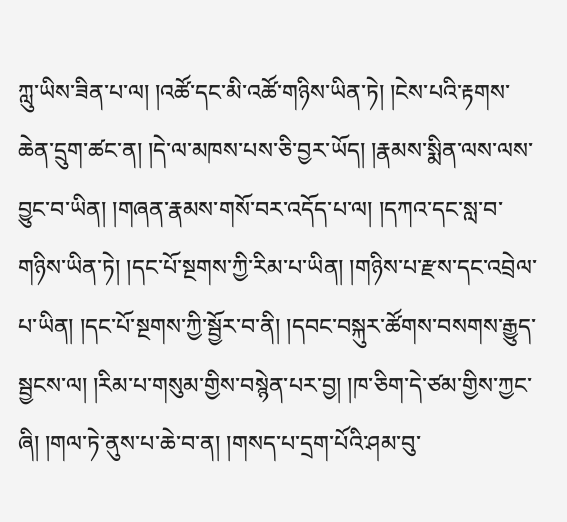ཀླུ་ཡིས་ཟིན་པ་ལ། །འཚོ་དང་མི་འཚོ་གཉིས་ཡིན་ཏེ། །ངེས་པའི་རྟགས་ཆེན་དྲུག་ཚང་ན། །དེ་ལ་མཁས་པས་ཅི་བྱར་ཡོད། །རྣམས་སྨིན་ལས་ལས་བྱུང་བ་ཡིན། །གཞན་རྣམས་གསོ་བར་འདོད་པ་ལ། །དཀའ་དང་སླ་བ་གཉིས་ཡིན་ཏེ། །དང་པོ་སྔགས་ཀྱི་རིམ་པ་ཡིན། །གཉིས་པ་རྫས་དང་འབྲེལ་པ་ཡིན། །དང་པོ་སྔགས་ཀྱི་སྦྱོར་བ་ནི། །དབང་བསྐུར་ཚོགས་བསགས་རྒྱུད་སྦྱངས་ལ། །རིམ་པ་གསུམ་གྱིས་བསྙེན་པར་བྱ། །ཁ་ཅིག་དེ་ཙམ་གྱིས་ཀྱང་ཞི། །གལ་ཏེ་ནུས་པ་ཆེ་བ་ན། །གསད་པ་དྲག་པོའི་ཤམ་བུ་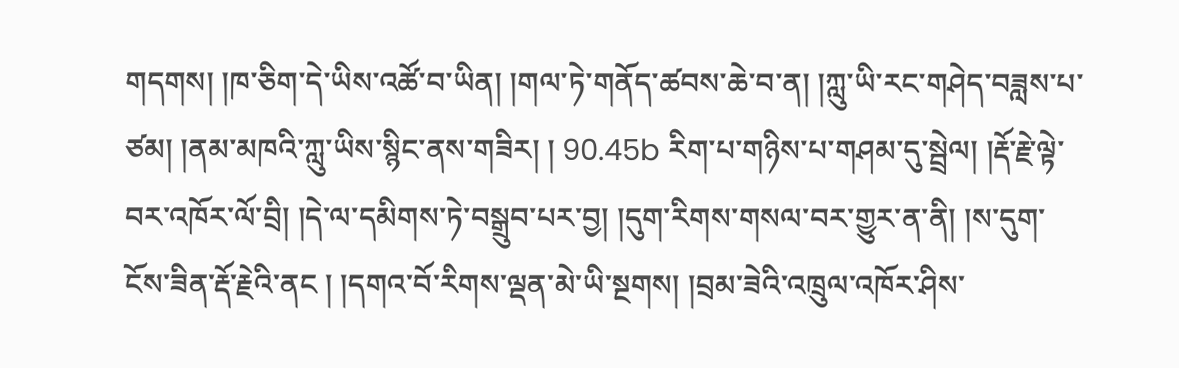གདགས། །ཁ་ཅིག་དེ་ཡིས་འཚོ་བ་ཡིན། །གལ་ཏེ་གནོད་ཚབས་ཆེ་བ་ན། །ཀླུ་ཡི་རང་གཤེད་བཟླས་པ་ཙམ། །ནམ་མཁའི་ཀླུ་ཡིས་སྙིང་ནས་གཟིར། ། 90.45b རིག་པ་གཉིས་པ་གཤམ་དུ་སྦྲེལ། །རྡོ་རྗེ་ལྟེ་བར་འཁོར་ལོ་བྲི། །དེ་ལ་དམིགས་ཏེ་བསྒྲུབ་པར་བྱ། །དུག་རིགས་གསལ་བར་གྱུར་ན་ནི། །ས་དུག་ངོས་ཟིན་རྡོ་རྗེའི་ནང ། །དགའ་བོ་རིགས་ལྡན་མེ་ཡི་སྔགས། །བྲམ་ཟེའི་འཁྲུལ་འཁོར་ཤིས་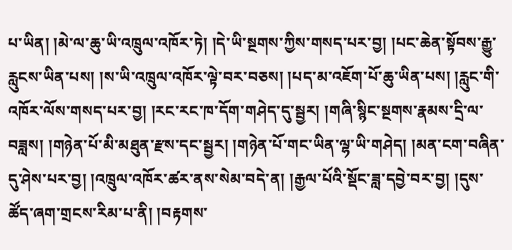པ་ཡིན། །མེ་ལ་ཆུ་ཡི་འཁྲུལ་འཁོར་ཏེ། །དེ་ཡི་སྔགས་ཀྱིས་གསད་པར་བྱ། །པང་ཆེན་སྟོབས་རྒྱུ་རླུངས་ཡིན་པས། །ས་ཡི་འཁྲུལ་འཁོར་ལྟེ་བར་བཅས། །པད་མ་འཇོག་པོ་ཆུ་ཡིན་པས། །རླུང་གི་འཁོར་ལོས་གསད་པར་བྱ། །རང་རང་ཁ་དོག་གཤེད་དུ་སྦྱར། །གཞི་སྙིང་སྔགས་རྣམས་དྲི་ལ་བཟླས། །གཉེན་པོ་མི་མཐུན་རྫས་དང་སྦྱར། །གཉེན་པོ་གང་ཡིན་ལྷ་ཡི་གཤེད། །མན་ངག་བཞིན་དུ་ཤེས་པར་བྱ། །འཁྲུལ་འཁོར་ཚར་ནས་སེམ་བདེ་ན། །རྒྱལ་པོའི་སྡོང་ཟླ་དབྱེ་བར་བྱ། །དུས་ཚོད་ཞག་གྲངས་རིམ་པ་ནི། །བརྟགས་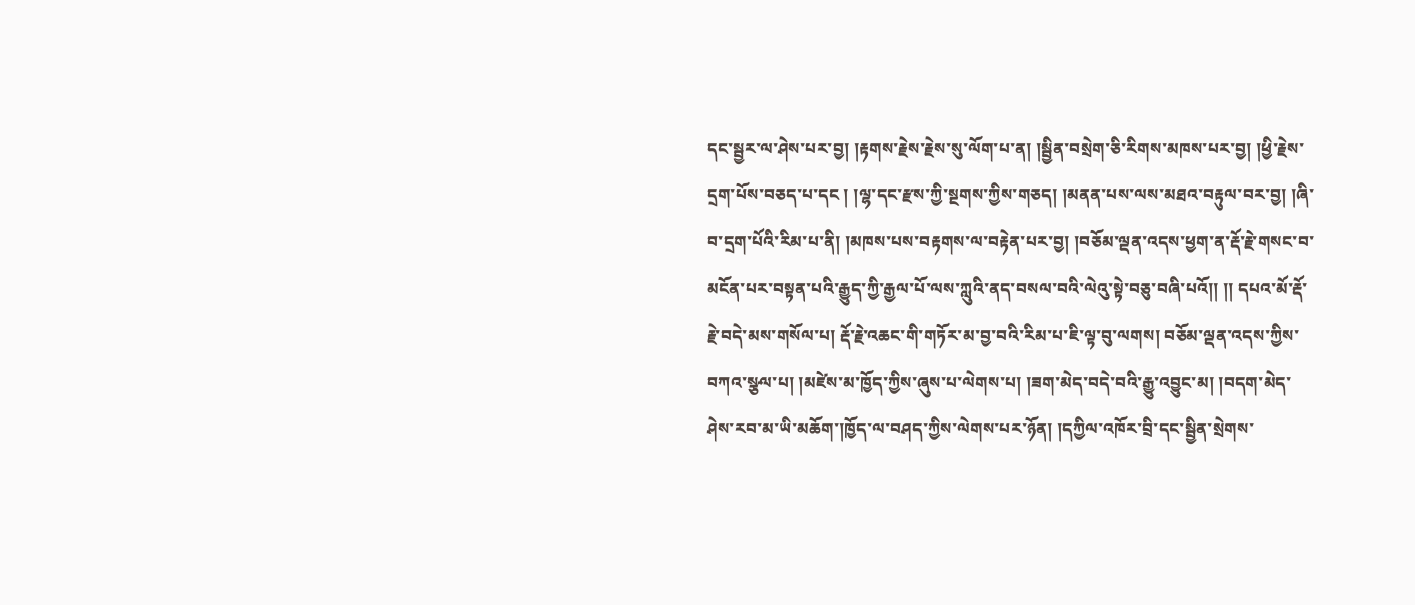དང་སྦྱར་ལ་ཤེས་པར་བྱ། །རྟགས་རྗེས་རྗེས་སུ་ལོག་པ་ན། །སྦྱིན་བསྲེག་ཅི་རིགས་མཁས་པར་བྱ། །ཕྱི་རྗེས་དྲག་པོས་བཅད་པ་དང ། །ལྷ་དང་རྫས་ཀྱི་སྔགས་ཀྱིས་གཅད། །མནན་པས་ལས་མཐའ་བརྟུལ་བར་བྱ། །ཞི་བ་དྲག་པོའི་རིམ་པ་ནི། །མཁས་པས་བརྟགས་ལ་བརྟེན་པར་བྱ། །བཅོམ་ལྡན་འདས་ཕྱག་ན་རྡོ་རྗེ་གསང་བ་མངོན་པར་བསྟན་པའི་རྒྱུད་ཀྱི་རྒྱལ་པོ་ལས་ཀླུའི་ནད་བསལ་བའི་ལེའུ་སྟེ་བཅུ་བཞི་པའོ།། །། དཔའ་མོ་རྡོ་རྗེ་བདེ་མས་གསོལ་པ། རྡོ་རྗེ་འཆང་གི་གཏོར་མ་བྱ་བའི་རིམ་པ་ཇི་ལྟ་བུ་ལགས། བཅོམ་ལྡན་འདས་ཀྱིས་བཀའ་སྩལ་པ། །མཛེས་མ་ཁྱོད་ཀྱིས་ཞུས་པ་ལེགས་པ། །ཟག་མེད་བདེ་བའི་རྒྱུ་འབྱུང་མ། །བདག་མེད་ཤེས་རབ་མ་ཡི་མཆོག་།ཁྱོད་ལ་བཤད་ཀྱིས་ལེགས་པར་ཉོན། །དཀྱིལ་འཁོར་བྲི་དང་སྦྱིན་སྲེགས་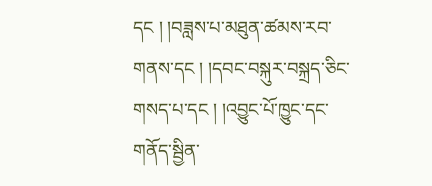དང ། །བཟླས་པ་མཐུན་ཚམས་རབ་གནས་དང ། །དབང་བསྐུར་བསྐྲད་ཅིང་གསད་པ་དང ། །འབྱུང་པོ་ཁྱུང་དང་གནོད་སྦྱིན་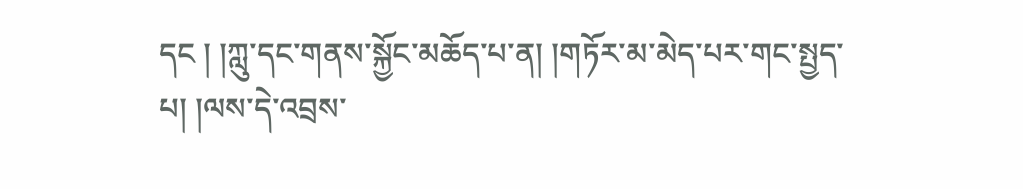དང ། །ཀླུ་དང་གནས་སྐྱོང་མཆོད་པ་ན། །གཏོར་མ་མེད་པར་གང་སྤྱད་པ། །ལས་དེ་འབྲས་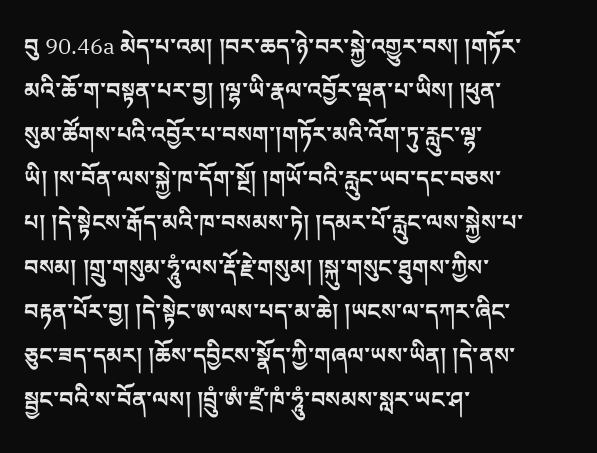བུ 90.46a མེད་པ་འམ། །བར་ཆད་ཉེ་བར་སྐྱེ་འགྱུར་བས། །གཏོར་མའི་ཆོ་ག་བསྟན་པར་བྱ། །ལྷ་ཡི་རྣལ་འབྱོར་ལྡན་པ་ཡིས། །ཕུན་སུམ་ཚོགས་པའི་འབྱོར་པ་བསག་།གཏོར་མའི་འོག་ཏུ་རླུང་ལྷ་ཡི། །ས་བོན་ལས་སྐྱེ་ཁ་དོག་སྔོ། །གཡོ་བའི་རླུང་ཡབ་དང་བཅས་པ། །དེ་སྟེངས་རྒོད་མའི་ཁ་བསམས་ཏེ། །དམར་པོ་རླུང་ལས་སྐྱེས་པ་བསམ། །གྲུ་གསུམ་ཧཱུཾ་ལས་རྡོ་རྗེ་གསུམ། །སྐུ་གསུང་ཐུགས་ཀྱིས་བརྟན་པོར་བྱ། །དེ་སྟེང་ཨ་ལས་པད་མ་ཆེ། །ཡངས་ལ་དཀར་ཞིང་ཅུང་ཟད་དམར། །ཆོས་དབྱིངས་སྣོད་ཀྱི་གཞལ་ཡས་ཡིན། །དེ་ནས་སྦྱང་བའི་ས་བོན་ལས། །བྲུཾ་ཨཾ་ཛྲཾ་ཁཾ་ཧཱུཾ་བསམས་སླར་ཡང་ཤ་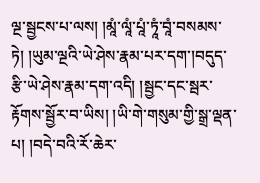ལྔ་སྦྱངས་པ་ལས། །མཱཾ་ལཱཾ་པཱཾ་ཏཱཾ་བཱཾ་བསམས་ཏེ། །ཡུམ་ལྔའི་ཡེ་ཤེས་རྣམ་པར་དག་།བདུད་རྩི་ཡེ་ཤེས་རྣམ་དག་འདི། །སྦྱང་དང་སྦར་རྟོགས་སྦྱོར་བ་ཡིས། །ཡི་གེ་གསུམ་གྱི་སྒྲ་ལྡན་པ། །བདེ་བའི་རོ་ཆེར་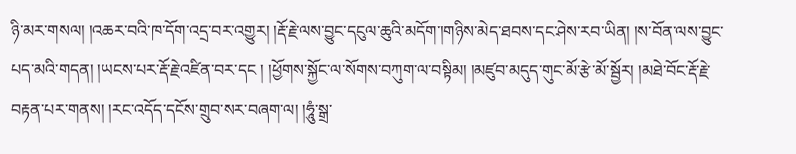ཉི་མར་གསལ། །འཆར་བའི་ཁ་དོག་འདྲ་བར་འགྱུར། །རྡོ་རྗེ་ལས་བྱུང་དངུལ་ཆུའི་མདོག་།གཉིས་མེད་ཐབས་དང་ཤེས་རབ་ཡིན། །ས་བོན་ལས་བྱུང་པད་མའི་གདན། །ཡངས་པར་རྡོ་རྗེ་འཛིན་བར་དང ། །ཕྱོགས་སྐྱོང་ལ་སོགས་བཀུག་ལ་བསྟིམ། །མཛུབ་མདུད་གུང་མོ་རྩེ་མོ་སྦྱོར། །མཐེ་བོང་རྡོ་རྗེ་བརྟན་པར་གནས། །རང་འདོད་དངོས་གྲུབ་སར་བཞག་ལ། །ཧཱུཾ་སྒྲ་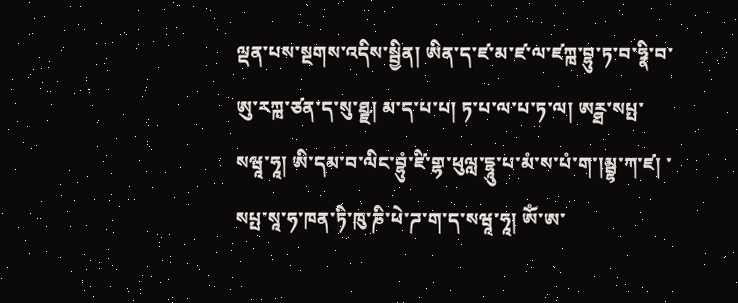ལྡན་པས་སྔགས་འདིས་སྦྱིན། ཨིན་ད་ཛ་མ་ཛ་ལ་ཛཀྑ་བྷུ་ཏ་བ་ཧྣི་བ་ཨུ་རཀྑ་ཙན་ད་སུ་ཐྫ། མ་ད་པ་པ། ཏ་པ་ལ་པ་ཏ་ལ། ཨཪྠ་སཔྤ་སཝཱ་ཧཱ། ཨི་དམ་བ་ལིང་བྷུཾ་ཛི་གྷ་ཕུལླ་དྷཱུ་པ་མཾ་ས་པཾ་ག་།མྦྷ་ཀ་ཛ། ་སཔྤ་སཱ་ཧ་ཁན་ཏི་ཁུ་ཎི་ཕེ་ཌ་ག་ད་སཝཱ་ཧཱ། ཨོཾ་ཨ་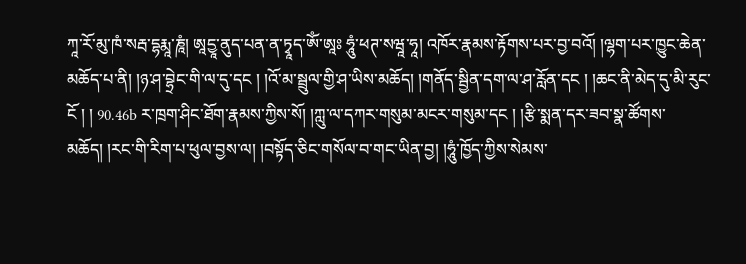ཀཱ་རོ་མུ་ཁཾ་སརྦ་དྷརྨཱ་ཎཱཾ། ཨཱདྱཱ་ནུད་པན་ན་ཏྭཱད་ཨོཾ་ཨཱཿ ཧཱུཾ་ཕཊ་སཝཱ་ཧཱ། འཁོར་རྣམས་རྟོགས་པར་བྱ་བའོ། །ལྷག་པར་ཁྱུང་ཆེན་མཆོད་པ་ནི། །ཉ་ཤ་བྷྲེང་གི་ལ་དུ་དང ། །འོ་མ་སྦྲུལ་གྱི་ཤ་ཡིས་མཆོད། །གནོད་སྦྱིན་དག་ལ་ཤ་རློན་དང ། །ཆང་ནི་མེད་དུ་མི་རུང་ངོ ། ། 90.46b ར་ཁྲག་ཤིང་ཐོག་རྣམས་ཀྱིས་སོ། །ཀླུ་ལ་དཀར་གསུམ་མངར་གསུམ་དང ། །རྩི་སྨན་དར་ཟབ་སྣ་ཚོགས་མཆོད། །རང་གི་རིག་པ་ཕུལ་བྱས་ལ། །བསྟོད་ཅིང་གསོལ་བ་གང་ཡིན་བྱ། །ཧཱུཾ་ཁྱོད་ཀྱིས་སེམས་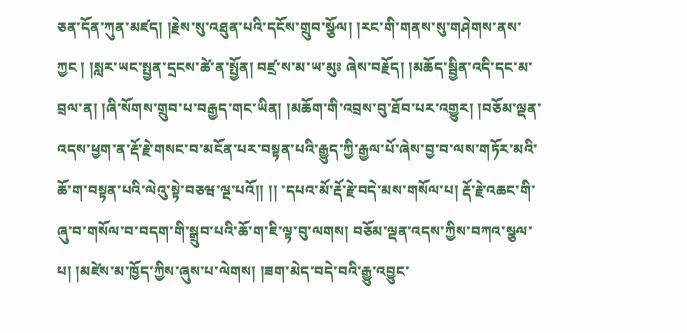ཅན་དོན་ཀུན་མཛད། །རྗེས་སུ་འཐུན་པའི་དངོས་གྲུབ་སྩོལ། །རང་གི་གནས་སུ་གཤེགས་ནས་ཀྱང ། །སླར་ཡང་སྤྱན་དྲངས་ཚེ་ན་སྤྱོན། བཛྲ་ས་མ་ཡ་མུཿ ཞེས་བརྗོད། །མཆོད་སྦྱིན་འདི་དང་མ་བྲལ་ན། །ཞི་སོགས་གྲུབ་པ་བརྒྱད་གང་ཡིན། །མཆོག་གི་འབྲས་བུ་ཐོབ་པར་འགྱུར། །བཅོམ་ལྡན་འདས་ཕྱག་ན་རྡོ་རྗེ་གསང་བ་མངོན་པར་བསྟན་པའི་རྒྱུད་ཀྱི་རྒྱལ་པོ་ཞེས་བྱ་བ་ལས་གཏོར་མའི་ཆོ་ག་བསྟན་པའི་ལེའུ་སྟེ་བཅཝ་ལྔ་པའོ།། །། ་དཔའ་མོ་རྡོ་རྗེ་བདེ་མས་གསོལ་པ། རྡོ་རྗེ་འཆང་གི་ཞུ་བ་གསོལ་བ་བདག་གི་སྒྲུབ་པའི་ཆོ་ག་ཇི་ལྟ་བུ་ལགས། བཅོམ་ལྡན་འདས་ཀྱིས་བཀའ་སྩལ་པ། །མཛེས་མ་ཁྱོད་ཀྱིས་ཞུས་པ་ལེགས། །ཟག་མེད་བདེ་བའི་རྒྱུ་འབྱུང་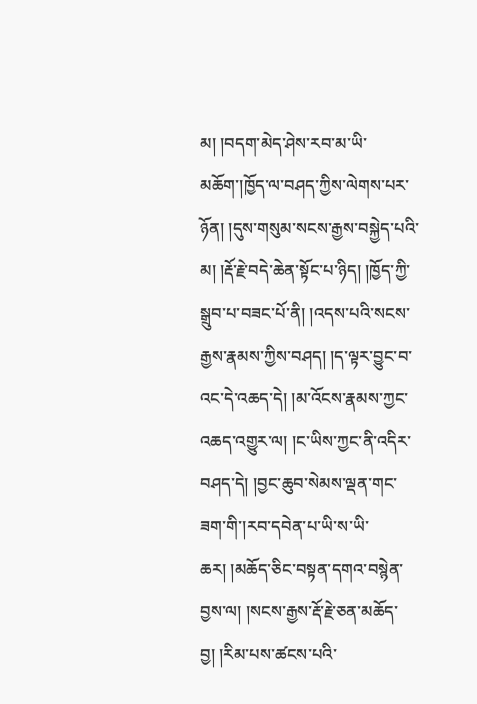མ། །བདག་མེད་ཤེས་རབ་མ་ཡི་མཆོག་།ཁྱོད་ལ་བཤད་ཀྱིས་ལེགས་པར་ཉོན། །དུས་གསུམ་སངས་རྒྱས་བསྐྱེད་པའི་མ། །རྡོ་རྗེ་བདེ་ཆེན་སྟོང་པ་ཉིད། །ཁྱོད་ཀྱི་སྒྲུབ་པ་བཟང་པོ་ནི། །འདས་པའི་སངས་རྒྱས་རྣམས་ཀྱིས་བཤད། །ད་ལྟར་བྱུང་བ་འང་དེ་འཆད་དེ། །མ་འོངས་རྣམས་ཀྱང་འཆད་འགྱུར་ལ། །ང་ཡིས་ཀྱང་ནི་འདིར་བཤད་དེ། །བྱང་ཆུབ་སེམས་ལྡན་གང་ཟག་གི་།རབ་དབེན་པ་ཡི་ས་ཡི་ཆར། །མཆོད་ཅིང་བསྟན་དགའ་བསྙེན་བྱས་ལ། །སངས་རྒྱས་རྡོ་རྗེ་ཅན་མཆོད་བྱ། །རིམ་པས་ཚངས་པའི་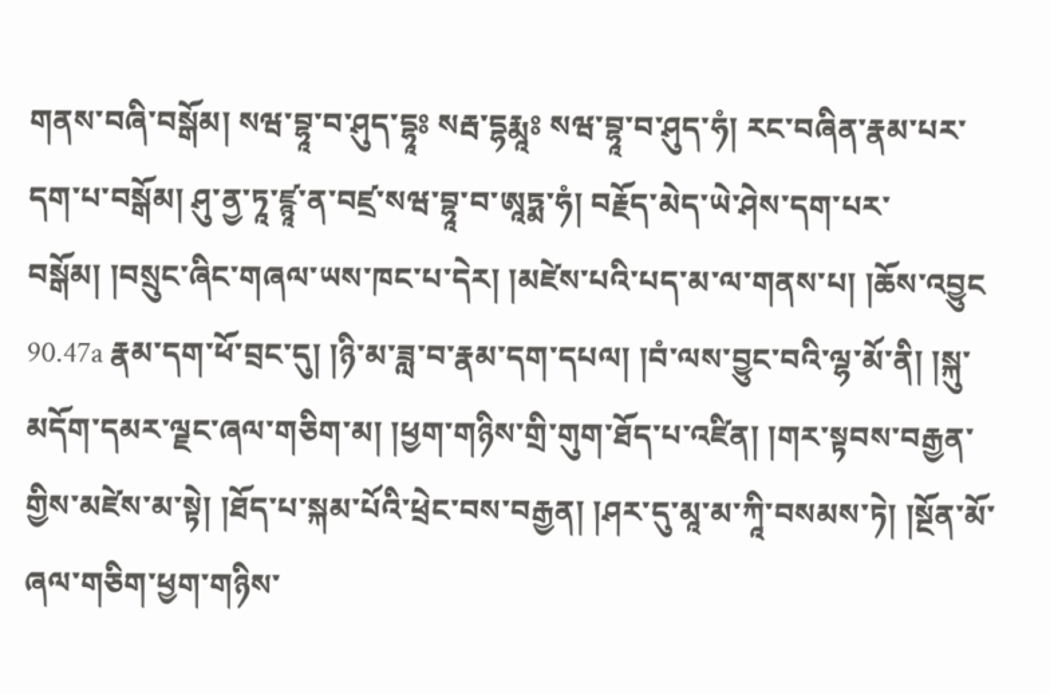གནས་བཞི་བསྒོམ། སཝ་བྷཱ་བ་ཤུད་དྷཱཿ སརྦ་དྷརྨཱཿ སཝ་བྷཱ་བ་ཤུད་ཧཾ། རང་བཞིན་རྣམ་པར་དག་པ་བསྒོམ། ཤུ་ནྱ་ཏཱ་ཛྙཱ་ན་བཛྲ་སཝ་བྷཱ་བ་ཨཱཏྨ་ཧཾ། བརྗོད་མེད་ཡེ་ཤེས་དག་པར་བསྒོམ། །བསྲུང་ཞིང་གཞལ་ཡས་ཁང་པ་དེར། །མཛེས་པའི་པད་མ་ལ་གནས་པ། །ཆོས་འབྱུང 90.47a རྣམ་དག་ཕོ་བྲང་དུ། །ཉི་མ་ཟླ་བ་རྣམ་དག་དཔལ། །བཾ་ལས་བྱུང་བའི་ལྷ་མོ་ནི། །སྐུ་མདོག་དམར་ལྗང་ཞལ་གཅིག་མ། །ཕྱག་གཉིས་གྲི་གུག་ཐོད་པ་འཛིན། །གར་སྟབས་བརྒྱན་གྱིས་མཛེས་མ་སྟེ། །ཐོད་པ་སྐམ་པོའི་ཕྲེང་བས་བརྒྱན། །ཤར་དུ་མཱ་མ་ཀཱི་བསམས་ཏེ། །སྔོན་མོ་ཞལ་གཅིག་ཕྱག་གཉིས་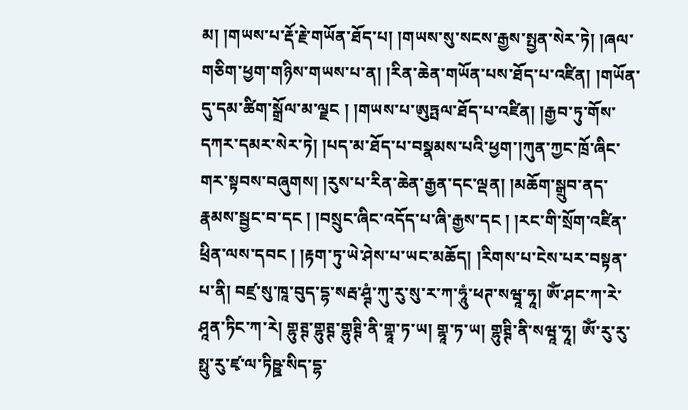མ། །གཡས་པ་རྡོ་རྗེ་གཡོན་ཐོད་པ། །གཡས་སུ་སངས་རྒྱས་སྤྱན་སེར་ཏེ། །ཞལ་གཅིག་ཕྱག་གཉིས་གཡས་པ་ན། །རིན་ཆེན་གཡོན་པས་ཐོད་པ་འཛིན། །གཡོན་དུ་དམ་ཚིག་སྒྲོལ་མ་ལྗང ། །གཡས་པ་ཨུཏྤལ་ཐོད་པ་འཛིན། །རྒྱབ་ཏུ་གོས་དཀར་དམར་སེར་ཏེ། །པད་མ་ཐོད་པ་བསྣམས་པའི་ཕྱག་།ཀུན་ཀྱང་ཁྲོ་ཞིང་གར་སྟབས་བཞུགས། །རུས་པ་རིན་ཆེན་རྒྱན་དང་ལྡན། །མཆོག་སྒྲུབ་ནད་རྣམས་སྦྱང་བ་དང ། །བསྲུང་ཞིང་འདོད་པ་ཞི་རྒྱས་དང ། །རང་གི་སྲོག་འཛིན་ཕྲིན་ལས་དབང ། །རྟག་ཏུ་ཡེ་ཤེས་པ་ཡང་མཆོད། །རིགས་པ་ངེས་པར་བསྟན་པ་ནི། བཛྲ་སུ་ཁཱ་བུད་དྷ་སརྦ་ཤྚཾ་ཀུ་རུ་སུ་ར་ཀ་ཧཱུཾ་ཕཊ་སཝཱ་ཧཱ། ཨོཾ་ཤང་ཀ་རེ་ཤཱན་ཏིང་ཀ་རེ། གྷུཊྚ་གྷུཊྚ་གྷུཊྚི་ནི་གྷཱ་ཏ་ཡ། གྷཱ་ཏ་ཡ། གྷུཊྚི་ནི་སཝཱ་ཧཱ། ཨོཾ་རུ་རུ་སྥུ་རུ་ཛྭ་ལ་ཏིཥྛ་སིད་དྷ་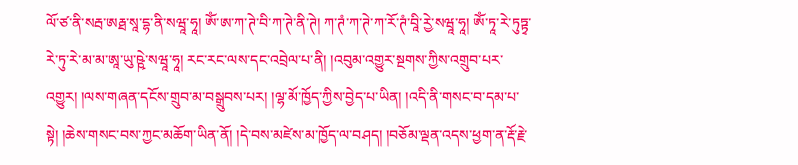ལོ་ཙ་ནི་སརྦ་ཨརྠ་སཱ་དྷ་ནི་སཝཱ་ཧཱ། ཨོཾ་ཨ་ཀ་ཊེ་བི་ཀ་ཊེ་ནི་ཊེ། ཀ་ཊཾ་ཀ་ཊེ་ཀ་རོ་ཊཾ་བཱི་རྱེ་སཝཱ་ཧཱ། ཨོཾ་ཏཱ་རེ་ཏུཏྟྭ་རེ་ཏུ་རེ་མ་མ་ཨཱ་ཡུ་ཥྵེ་སཝཱ་ཧཱ། རང་རང་ལས་དང་འབྲེལ་པ་ནི། །འབུམ་འགྱུར་སྔགས་ཀྱིས་འགྲུབ་པར་འགྱུར། །ལས་གཞན་དངོས་གྲུབ་མ་བསྒྲུབས་པར། །ལྷ་མོ་ཁྱོད་ཀྱིས་བྱེད་པ་ཡིན། །འདི་ནི་གསང་བ་དམ་པ་སྟེ། །ཆེས་གསང་བས་ཀྱང་མཆོག་ཡིན་ནོ། །དེ་བས་མཛེས་མ་ཁྱོད་ལ་བཤད། །བཅོམ་ལྡན་འདས་ཕྱག་ན་རྡོ་རྗེ་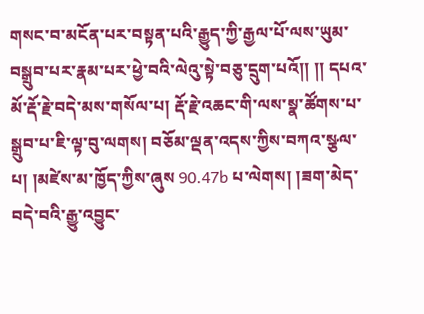གསང་བ་མངོན་པར་བསྟན་པའི་རྒྱུད་ཀྱི་རྒྱལ་པོ་ལས་ཡུམ་བསྒྲུབ་པར་རྣམ་པར་ཕྱེ་བའི་ལེའུ་སྟེ་བཅུ་དྲུག་པའོ།། །། དཔའ་མོ་རྡོ་རྗེ་བདེ་མས་གསོལ་པ། རྡོ་རྗེ་འཆང་གི་ལས་སྣ་ཚོགས་པ་སྒྲུབ་པ་ཇི་ལྟ་བུ་ལགས། བཅོམ་ལྡན་འདས་ཀྱིས་བཀའ་སྩལ་པ། །མཛེས་མ་ཁྱོད་ཀྱིས་ཞུས 90.47b པ་ལེགས། །ཟག་མེད་བདེ་བའི་རྒྱུ་འབྱུང་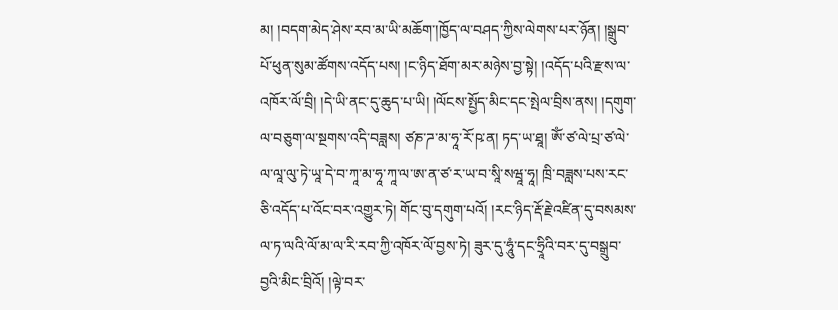མ། །བདག་མེད་ཤེས་རབ་མ་ཡི་མཆོག་།ཁྱོད་ལ་བཤད་ཀྱིས་ལེགས་པར་ཉོན། །སྒྲུབ་པོ་ཕུན་སུམ་ཚོགས་འདོད་པས། །ང་ཉིད་ཐོག་མར་མཉེས་བྱ་སྟེ། །འདོད་པའི་རྫས་ལ་འཁོར་ལོ་བྲི། །དེ་ཡི་ནང་དུ་ཆུད་པ་ཡི། །ལོངས་སྤྱོད་མིང་དང་སྤེལ་བྲིས་ནས། །དགུག་ལ་བཅུག་ལ་སྔགས་འདི་བཟླས། ཙཎ་ཌ་མ་ཧཱ་རོ་ཥ་ན། ཏད་ཡ་ཐཱ། ཨོཾ་ཙ་ལེ་པྲ་ཙ་ལེ་ལ་ལཱ་ལུ་ཏེ་ཡཱ་དེ་བ་ཀཱ་མ་ཧཱ་ཀཱ་ལ་ཨ་ན་ཙ་ར་ཡ་བ་སཱི་སཝཱ་ཧཱ། ཁྲི་བཟླས་པས་རང་ཅི་འདོད་པ་འོང་བར་འགྱུར་ཏེ། གོང་བུ་དགུག་པའོ། །རང་ཉིད་རྡོ་རྗེ་འཛིན་དུ་བསམས་ལ་ཏ་ལའི་ལོ་མ་ལ་རི་རབ་ཀྱི་འཁོར་ལོ་བྱས་ཏེ། ཟུར་དུ་ཧཱུཾ་དང་ཧྲཱིའི་བར་དུ་བསྒྲུབ་བྱའི་མིང་བྲིའོ། །ལྟེ་བར་